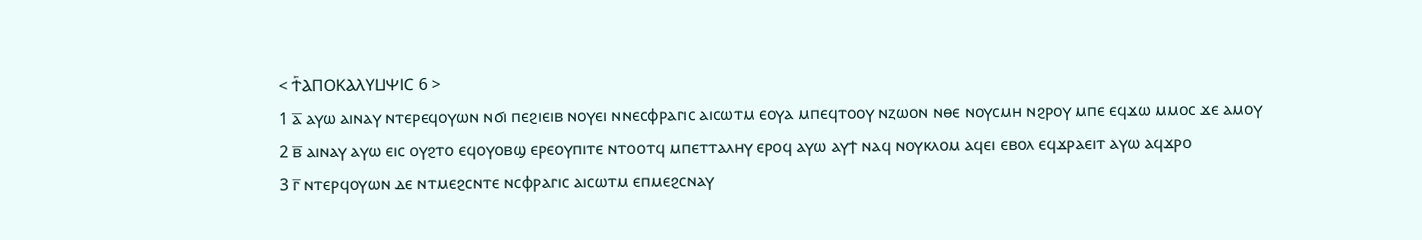< Ϯ⳰ⲀⲠⲞⲔⲀⲖⲨⳘⲮⲒⲤ 6 >
1 ⲁ̅ ⲁⲩⲱ ⲁⲓⲛⲁⲩ ⲛⲧⲉⲣⲉϥⲟⲩⲱⲛ ⲛϭⲓ ⲡⲉϩⲓⲉⲓⲃ ⲛⲟⲩⲉⲓ ⲛⲛⲉⲥⲫⲣⲁⲅⲓⲥ ⲁⲓⲥⲱⲧⲙ ⲉⲟⲩⲁ ⲙⲡⲉϥⲧⲟⲟⲩ ⲛⲍⲱⲟⲛ ⲛⲑⲉ ⲛⲟⲩⲥⲙⲏ ⲛϩⲣⲟⲩ ⲙⲡⲉ ⲉϥϫⲱ ⲙⲙⲟⲥ ϫⲉ ⲁⲙⲟⲩ
2 ⲃ̅ ⲁⲓⲛⲁⲩ ⲁⲩⲱ ⲉⲓⲥ ⲟⲩϩⲧⲟ ⲉϥⲟⲩⲟⲃϣ ⲉⲣⲉⲟⲩⲡⲓⲧⲉ ⲛⲧⲟⲟⲧϥ ⲙⲡⲉⲧⲧⲁⲗⲏⲩ ⲉⲣⲟϥ ⲁⲩⲱ ⲁⲩϯ ⲛⲁϥ ⲛⲟⲩⲕⲗⲟⲙ ⲁϥⲉⲓ ⲉⲃⲟⲗ ⲉϥϫⲣⲁⲉⲓⲧ ⲁⲩⲱ ⲁϥϫⲣⲟ
3 ⲅ̅ ⲛⲧⲉⲣϥⲟⲩⲱⲛ ⲇⲉ ⲛⲧⲙⲉϩⲥⲛⲧⲉ ⲛⲥⲫⲣⲁⲅⲓⲥ ⲁⲓⲥⲱⲧⲙ ⲉⲡⲙⲉϩⲥⲛⲁⲩ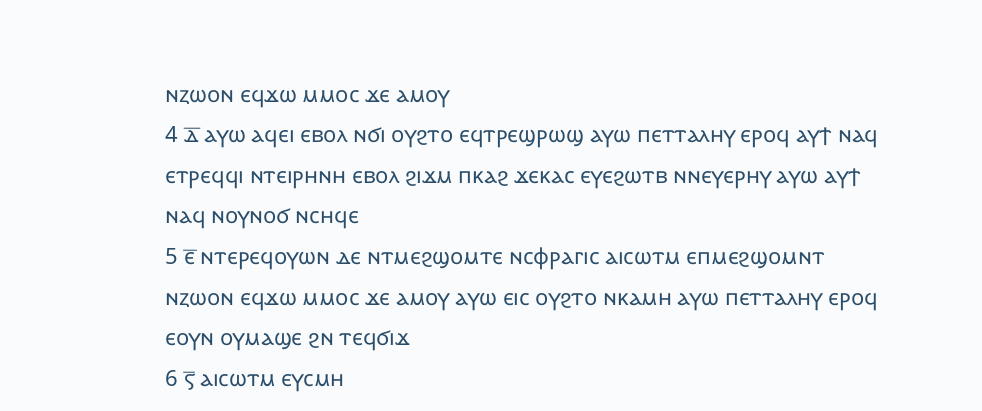ⲛⲍⲱⲟⲛ ⲉϥϫⲱ ⲙⲙⲟⲥ ϫⲉ ⲁⲙⲟⲩ
4 ⲇ̅ ⲁⲩⲱ ⲁϥⲉⲓ ⲉⲃⲟⲗ ⲛϭⲓ ⲟⲩϩⲧⲟ ⲉϥⲧⲣⲉϣⲣⲱϣ ⲁⲩⲱ ⲡⲉⲧⲧⲁⲗⲏⲩ ⲉⲣⲟϥ ⲁⲩϯ ⲛⲁϥ ⲉⲧⲣⲉϥϥⲓ ⲛⲧⲉⲓⲣⲏⲛⲏ ⲉⲃⲟⲗ ϩⲓϫⲙ ⲡⲕⲁϩ ϫⲉⲕⲁⲥ ⲉⲩⲉϩⲱⲧⲃ ⲛⲛⲉⲩⲉⲣⲏⲩ ⲁⲩⲱ ⲁⲩϯ ⲛⲁϥ ⲛⲟⲩⲛⲟϭ ⲛⲥⲏϥⲉ
5 ⲉ̅ ⲛⲧⲉⲣⲉϥⲟⲩⲱⲛ ⲇⲉ ⲛⲧⲙⲉϩϣⲟⲙⲧⲉ ⲛⲥⲫⲣⲁⲅⲓⲥ ⲁⲓⲥⲱⲧⲙ ⲉⲡⲙⲉϩϣⲟⲙⲛⲧ ⲛⲍⲱⲟⲛ ⲉϥϫⲱ ⲙⲙⲟⲥ ϫⲉ ⲁⲙⲟⲩ ⲁⲩⲱ ⲉⲓⲥ ⲟⲩϩⲧⲟ ⲛⲕⲁⲙⲏ ⲁⲩⲱ ⲡⲉⲧⲧⲁⲗⲏⲩ ⲉⲣⲟϥ ⲉⲟⲩⲛ ⲟⲩⲙⲁϣⲉ ϩⲛ ⲧⲉϥϭⲓϫ
6 ⲋ̅ ⲁⲓⲥⲱⲧⲙ ⲉⲩⲥⲙⲏ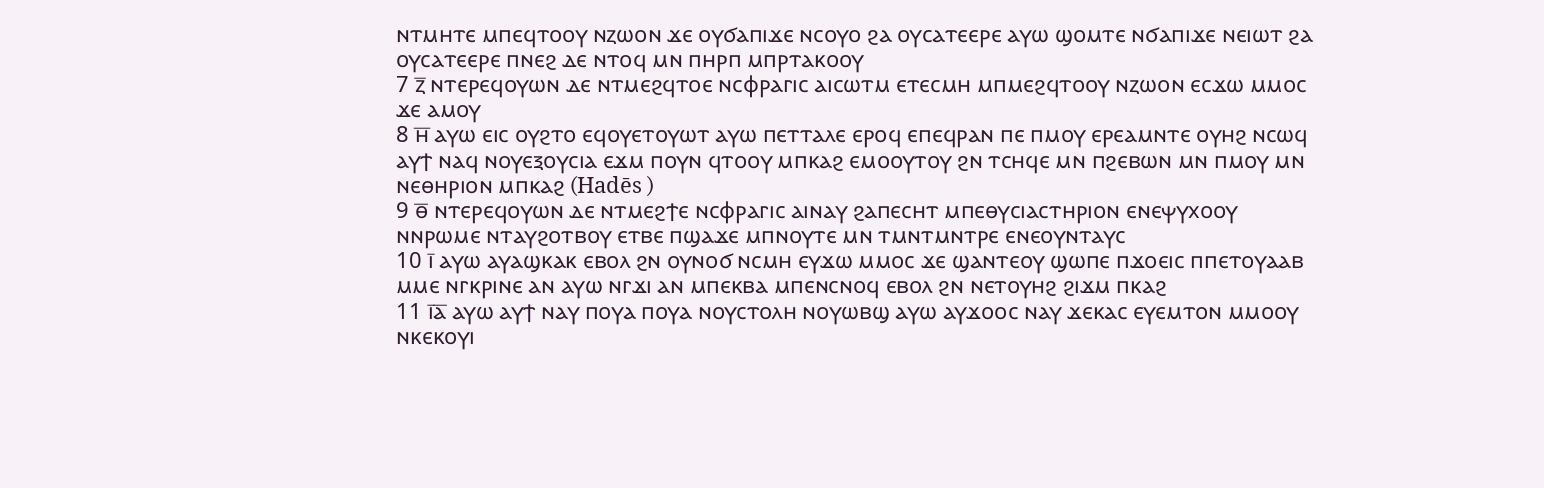ⲛⲧⲙⲏⲧⲉ ⲙⲡⲉϥⲧⲟⲟⲩ ⲛⲍⲱⲟⲛ ϫⲉ ⲟⲩϭⲁⲡⲓϫⲉ ⲛⲥⲟⲩⲟ ϩⲁ ⲟⲩⲥⲁⲧⲉⲉⲣⲉ ⲁⲩⲱ ϣⲟⲙⲧⲉ ⲛϭⲁⲡⲓϫⲉ ⲛⲉⲓⲱⲧ ϩⲁ ⲟⲩⲥⲁⲧⲉⲉⲣⲉ ⲡⲛⲉϩ ⲇⲉ ⲛⲧⲟϥ ⲙⲛ ⲡⲏⲣⲡ ⲙⲡⲣⲧⲁⲕⲟⲟⲩ
7 ⲍ̅ ⲛⲧⲉⲣⲉϥⲟⲩⲱⲛ ⲇⲉ ⲛⲧⲙⲉϩϥⲧⲟⲉ ⲛⲥⲫⲣⲁⲅⲓⲥ ⲁⲓⲥⲱⲧⲙ ⲉⲧⲉⲥⲙⲏ ⲙⲡⲙⲉϩϥⲧⲟⲟⲩ ⲛⲍⲱⲟⲛ ⲉⲥϫⲱ ⲙⲙⲟⲥ ϫⲉ ⲁⲙⲟⲩ
8 ⲏ̅ ⲁⲩⲱ ⲉⲓⲥ ⲟⲩϩⲧⲟ ⲉϥⲟⲩⲉⲧⲟⲩⲱⲧ ⲁⲩⲱ ⲡⲉⲧⲧⲁⲗⲉ ⲉⲣⲟϥ ⲉⲡⲉϥⲣⲁⲛ ⲡⲉ ⲡⲙⲟⲩ ⲉⲣⲉⲁⲙⲛⲧⲉ ⲟⲩⲏϩ ⲛⲥⲱϥ ⲁⲩϯ ⲛⲁϥ ⲛⲟⲩⲉⲝⲟⲩⲥⲓⲁ ⲉϫⲙ ⲡⲟⲩⲛ ϥⲧⲟⲟⲩ ⲙⲡⲕⲁϩ ⲉⲙⲟⲟⲩⲧⲟⲩ ϩⲛ ⲧⲥⲏϥⲉ ⲙⲛ ⲡϩⲉⲃⲱⲛ ⲙⲛ ⲡⲙⲟⲩ ⲙⲛ ⲛⲉⲑⲏⲣⲓⲟⲛ ⲙⲡⲕⲁϩ (Hadēs )
9 ⲑ̅ ⲛⲧⲉⲣⲉϥⲟⲩⲱⲛ ⲇⲉ ⲛⲧⲙⲉϩϯⲉ ⲛⲥⲫⲣⲁⲅⲓⲥ ⲁⲓⲛⲁⲩ ϩⲁⲡⲉⲥⲏⲧ ⲙⲡⲉⲑⲩⲥⲓⲁⲥⲧⲏⲣⲓⲟⲛ ⲉⲛⲉⲯⲩⲭⲟⲟⲩ ⲛⲛⲣⲱⲙⲉ ⲛⲧⲁⲩϩⲟⲧⲃⲟⲩ ⲉⲧⲃⲉ ⲡϣⲁϫⲉ ⲙⲡⲛⲟⲩⲧⲉ ⲙⲛ ⲧⲙⲛⲧⲙⲛⲧⲣⲉ ⲉⲛⲉⲟⲩⲛⲧⲁⲩⲥ
10 ⲓ̅ ⲁⲩⲱ ⲁⲩⲁϣⲕⲁⲕ ⲉⲃⲟⲗ ϩⲛ ⲟⲩⲛⲟϭ ⲛⲥⲙⲏ ⲉⲩϫⲱ ⲙⲙⲟⲥ ϫⲉ ϣⲁⲛⲧⲉⲟⲩ ϣⲱⲡⲉ ⲡϫⲟⲉⲓⲥ ⲡⲡⲉⲧⲟⲩⲁⲁⲃ ⲙⲙⲉ ⲛⲅⲕⲣⲓⲛⲉ ⲁⲛ ⲁⲩⲱ ⲛⲅϫⲓ ⲁⲛ ⲙⲡⲉⲕⲃⲁ ⲙⲡⲉⲛⲥⲛⲟϥ ⲉⲃⲟⲗ ϩⲛ ⲛⲉⲧⲟⲩⲏϩ ϩⲓϫⲙ ⲡⲕⲁϩ
11 ⲓ̅ⲁ̅ ⲁⲩⲱ ⲁⲩϯ ⲛⲁⲩ ⲡⲟⲩⲁ ⲡⲟⲩⲁ ⲛⲟⲩⲥⲧⲟⲗⲏ ⲛⲟⲩⲱⲃϣ ⲁⲩⲱ ⲁⲩϫⲟⲟⲥ ⲛⲁⲩ ϫⲉⲕⲁⲥ ⲉⲩⲉⲙⲧⲟⲛ ⲙⲙⲟⲟⲩ ⲛⲕⲉⲕⲟⲩⲓ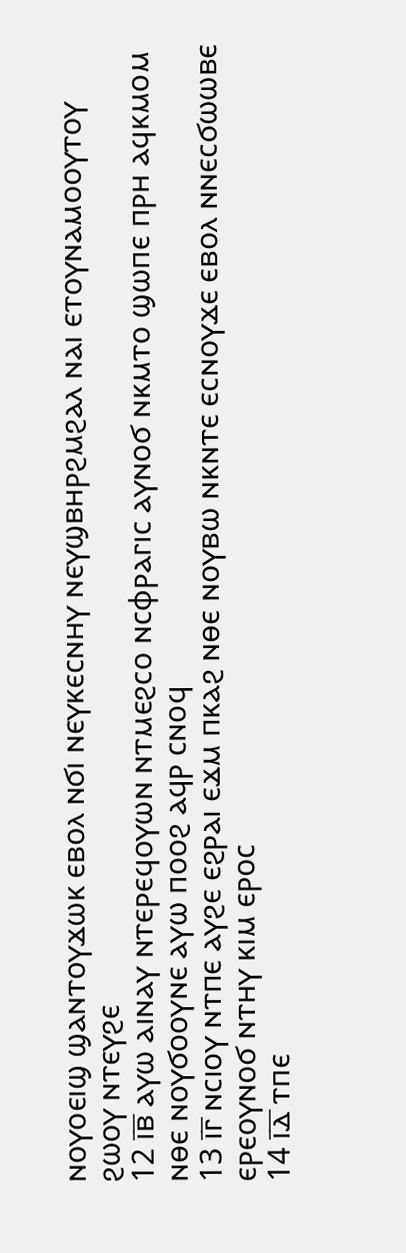ⲛⲟⲩⲟⲉⲓϣ ϣⲁⲛⲧⲟⲩϫⲱⲕ ⲉⲃⲟⲗ ⲛϭⲓ ⲛⲉⲩⲕⲉⲥⲛⲏⲩ ⲛⲉⲩϣⲃⲏⲣϩⲙϩⲁⲗ ⲛⲁⲓ ⲉⲧⲟⲩⲛⲁⲙⲟⲟⲩⲧⲟⲩ ϩⲱⲟⲩ ⲛⲧⲉⲩϩⲉ
12 ⲓ̅ⲃ̅ ⲁⲩⲱ ⲁⲓⲛⲁⲩ ⲛⲧⲉⲣⲉϥⲟⲩⲱⲛ ⲛⲧⲙⲉϩⲥⲟ ⲛⲥⲫⲣⲁⲅⲓⲥ ⲁⲩⲛⲟϭ ⲛⲕⲙⲧⲟ ϣⲱⲡⲉ ⲡⲣⲏ ⲁϥⲕⲙⲟⲙ ⲛⲑⲉ ⲛⲟⲩϭⲟⲟⲩⲛⲉ ⲁⲩⲱ ⲡⲟⲟϩ ⲁϥⲣ ⲥⲛⲟϥ
13 ⲓ̅ⲅ̅ ⲛⲥⲓⲟⲩ ⲛⲧⲡⲉ ⲁⲩϩⲉ ⲉϩⲣⲁⲓ ⲉϫⲙ ⲡⲕⲁϩ ⲛⲑⲉ ⲛⲟⲩⲃⲱ ⲛⲕⲛⲧⲉ ⲉⲥⲛⲟⲩϫⲉ ⲉⲃⲟⲗ ⲛⲛⲉⲥϭⲱⲱⲃⲉ ⲉⲣⲉⲟⲩⲛⲟϭ ⲛⲧⲏⲩ ⲕⲓⲙ ⲉⲣⲟⲥ
14 ⲓ̅ⲇ̅ ⲧⲡⲉ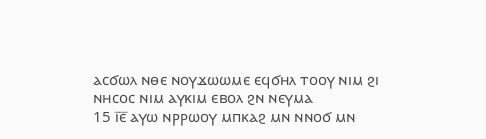ⲁⲥϭⲱⲗ ⲛⲑⲉ ⲛⲟⲩϫⲱⲱⲙⲉ ⲉϥϭⲏⲗ ⲧⲟⲟⲩ ⲛⲓⲙ ϩⲓ ⲛⲏⲥⲟⲥ ⲛⲓⲙ ⲁⲩⲕⲓⲙ ⲉⲃⲟⲗ ϩⲛ ⲛⲉⲩⲙⲁ
15 ⲓ̅ⲉ̅ ⲁⲩⲱ ⲛⲣⲣⲱⲟⲩ ⲙⲡⲕⲁϩ ⲙⲛ ⲛⲛⲟϭ ⲙⲛ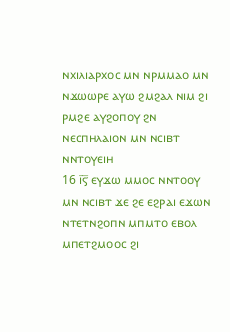ⲛⲭⲓⲗⲓⲁⲣⲭⲟⲥ ⲙⲛ ⲛⲣⲙⲙⲁⲟ ⲙⲛ ⲛϫⲱⲱⲣⲉ ⲁⲩⲱ ϩⲙϩⲁⲗ ⲛⲓⲙ ϩⲓ ⲣⲙϩⲉ ⲁⲩϩⲟⲡⲟⲩ ϩⲛ ⲛⲉⲥⲡⲏⲗⲁⲓⲟⲛ ⲙⲛ ⲛⲥⲓⲃⲧ ⲛⲛⲧⲟⲩⲉⲓⲏ
16 ⲓ̅ⲋ̅ ⲉⲩϫⲱ ⲙⲙⲟⲥ ⲛⲛⲧⲟⲟⲩ ⲙⲛ ⲛⲥⲓⲃⲧ ϫⲉ ϩⲉ ⲉϩⲣⲁⲓ ⲉϫⲱⲛ ⲛⲧⲉⲧⲛϩⲟⲡⲛ ⲙⲡⲙⲧⲟ ⲉⲃⲟⲗ ⲙⲡⲉⲧϩⲙⲟⲟⲥ ϩⲓ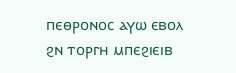ⲡⲉⲑⲣⲟⲛⲟⲥ ⲁⲩⲱ ⲉⲃⲟⲗ ϩⲛ ⲧⲟⲣⲅⲏ ⲙⲡⲉϩⲓⲉⲓⲃ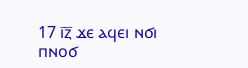17 ⲓ̅ⲍ̅ ϫⲉ ⲁϥⲉⲓ ⲛϭⲓ ⲡⲛⲟϭ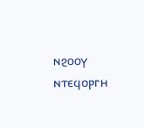ⲛϩⲟⲟⲩ ⲛⲧⲉϥⲟⲣⲅⲏ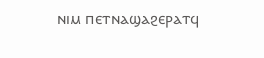ⲛⲓⲙ ⲡⲉⲧⲛⲁϣⲁϩⲉⲣⲁⲧϥ